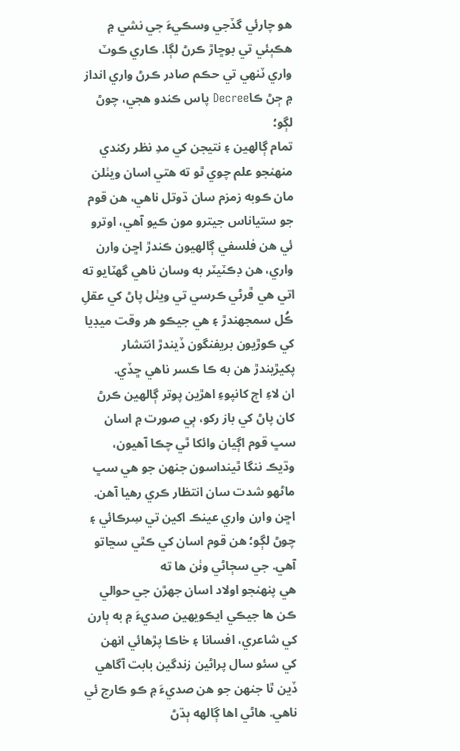هو چارئي گڏجي وسڪيءَ جي نشي ۾ هڪٻئي تي بوڇاڙ ڪرڻ لڳا. ڪاري ڪوٽ واري ٽنهي تي حڪم صادر ڪرڻ واري انداز ۾ ڄڻ ڪاDecree پاس ڪندو هجي، چوڻ لڳو؛
تمام ڳالهين ۽ نتيجن کي مدِ نظر رکندي منهنجو علم چوي ٿو ته هتي اسان ويٺلن مان ڪوبه زمزم سان ڌوتل ناهي، هن قوم جو ستياناس جيترو مون ڪيو آهي، اوترو ئي هن فلسفي ڳالهيون ڪندڙ اڇن وارن واري، هن ڊڪٽيٽر به وسان ناهي گهٽايو ته اتي هي ڦرڻي ڪرسي تي ويٺل پاڻ کي عقلِ ڪُل سمجهندڙ ۽ هي جيڪو هر وقت ميڊيا کي ڪوڙيون بريفنگون ڏيندڙ انتشار پکيڙيندڙ هن به ڪا ڪسر ناهي ڇڏي.
ان لاءِ اڄ کانپوءِ اهڙين پوتر ڳالهين ڪرڻ کان پاڻ کي باز رکو، ٻي صورت ۾ اسان سڀ قوم اڳيان وائکا ٿي چڪا آهيون، وڌيڪ ننگا ٿينداسون جنهن جو هي سڀ ماڻهو شدت سان انتظار ڪري رهيا آهن.
اڇن وارن واري عينڪ اکين تي سِرڪائي ۽ چوڻ لڳو؛ هن قوم اسان کي ڪٿي سڃاتو آهي. جي سڄاڻي وٺن ها ته
هي پنهنجو اولاد اسان جهڙن جي حوالي ڪن ها جيڪي ايڪويهين صديءَ ۾ به ٻارن کي شاعري، افسانا ۽ خاڪا پڙهائي انهن کي سئو سال پراڻين زندگين بابت آگاهي ڏين ٿا جنهن جو هن صديءَ ۾ ڪو ڪارج ئي ناهي. هاڻي اها ڳالھه ٻڌڻ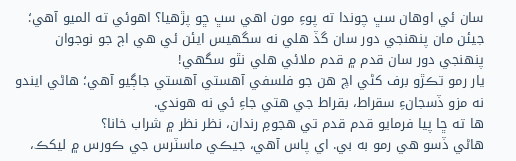سان ئي اوهان سڀ چوندا ته پوءِ مون اهي سڀ ڇو پڙهيا؟ اهوئي ته الميو آهي؛ جيئن مان پنهنجي دور سان گڏ هلي نه سگهيس ايئن ئي هي اڄ جو نوجوان پنهنجي دور سان قدم ۾ قدم ملائي هلي نٿو سگهي!
يار رمو تڪڙو برف کڻي اچ هن جو فلسفي آهستي آهستي جاڳيو آهي؛ هاڻي ايندو نه مزو ڏسجانءِ سقراط، بقراط جي هتي جاءِ ئي نه هوندي.
ها ته ڇا پيا فرمايو قدم قدم تي هجومِ رندان، نظر نظر ۾ شراب خانا؟
هاڻي ڏسو هي رمو به بي. اي پاس آهي، جيڪي ماسٽرس جي ڪورس ۾ ليکڪ،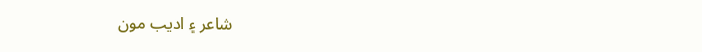شاعر ۽ اديب مون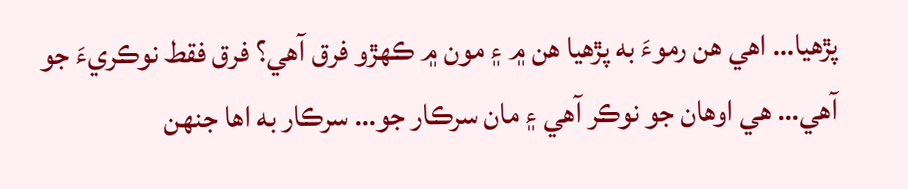پڙهيا… اهي هن رموءَ به پڙهيا هن ۾ ۽ مون ۾ ڪهڙو فرق آهي؟ فرق فقط نوڪريءَ جو آهي… هي اوهان جو نوڪر آهي ۽ مان سرڪار جو… سرڪار به اها جنهن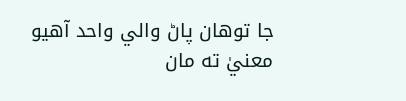جا توهان پاڻ والي واحد آهيو معنيٰ ته مان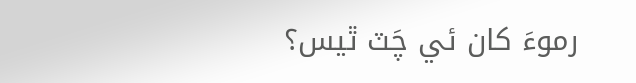رموءَ کان ئي چَٽ ٿيس؟